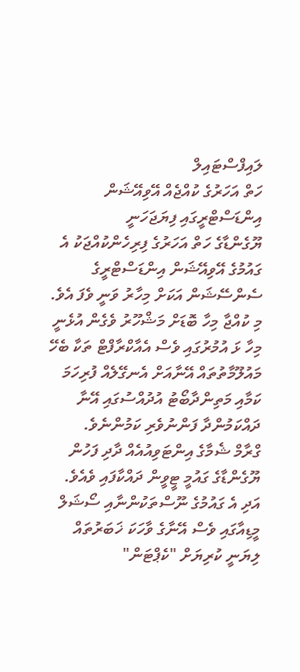ލައިފްސްޓައިލް
ހަތް އަހަރުގެ ކުއްޖެއް އޭވިއޭޝަން އިންޑަސްޓްރީގައި ފިޔަޖަހަނީ
ޔޫގެންޑާގެ ހަތް އަހަރުގެ ފިރިހެންކުއްޖަކު އެ ގައުމުގެ އޭވިއޭޝަން އިންޑަސްޓްރީގެ ސެންސޭޝަން އަކަށް މިހާރު ވަނީ ވެފަ އެވެ. މި ކުއްޖާ މިހާ ބޮޑަށް މަޝްހޫރު ވެގެން އުޅެނީ މިހާ ޅަ އުމުރުގައި ވެސް އެއާކްރާފްޓް ތަކާ ބެހޭ މައުލޫމާތުތައް އޭނާއަށް އެނގޭލެއް ފުރިހަމަ ކަމާއި މަތިންދާބޯޓު އުދުއްސުގައި އޭނާ ދައްކަމުންދާ ފަންނުވެރި ކަމުންނެވެ.
ގްރާމް ޝެމާގެ އިންޓަވިއުއެއް ދާދި ފަހުން ޔޫގެންޑާގެ ގައުމީ ޓީވީން ދައްކާފައި ވެއެވެ. އަދި އެ ގައުމުގެ ނޫސްތަކުންނާއި ސޯޝަލް މީޑިއާގައި ވެސް އޭނާގެ ވާހަކަ ޚަބަރުތައް ލިޔަނީ ކުރިޔަށް "ކެޕްޓަން"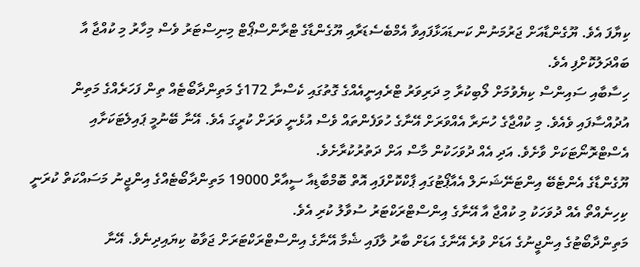ކިޔާފަ އެވެ. ޔޫގެންޑާއަށް ޖަރުމަނުން ކަނޑައަޅާފައިވާ އެމްބެސެޑަރާއި ޔޫގެންޑާގެ ޓްރާންސްޕޯޓް މިނިސްޓަރު ވެސް މިހާރު މި ކުއްޖާ އާ ބައްދަލުކޮށްފި އެވެ.
ހިސާބާއި ސައިންސް ކިޔެވުމަށް ލޯބިކުރާ މި ދަރިވަރު ޓްރެއިނީއެއްގެ ގޮތުގައި ކެސްނާ 172ގެ މަތިންދާބޯޓެއް ތިން ފަހަރެއްގެ މަތިން އުދުއްސާފައި ވެއެވެ. މި ކުއްޖާގެ ހުނަރާ އެއްވަރަށް އޭނާގެ ހުވަފެންތައް ވެސް އުޅެނީ ވަރަށް ކުރީގަ އެވެ. އޭނާ ބޭނުމީ ޕައިލެޓަކަށާއި އެސްޓްރޮނޯޓަކަށް ވާށެވެ. އަދި އެއް ދުވަހަކުން މާސް އަށް ދަތުރުކުރާށެވެ.
ޔޫގެންޑާގެ އެންޓެބޭ އިންޓަނޭޝަނަލް އެއާޕޯޓުގައި ޕާކްކޮށްފައި އޮތް ބޮމްބާޑިއާ ސީއާރް 19000 މަތިންދާބޯޓެއްގެ އިންޖީނު މަސައްކަތް ކުރަނީ ކިހިނެއްތޯ އެއް ދުވަހަކު މި ކުއްޖާ އާ އޭނާގެ އިންސްޓްރަކްޓަރު ސުވާލު ކުރި އެވެ.
މަތިންދާބޯޓުގެ އިންޖީނުގެ އަޑަށް ވުރެ އޭނާގެ އަޑަށް ބާރު ލާފައި ޝެމާ އޭނާގެ އިންސްޓްރަކްޓަރަށް ޖަވާބު ކިޔައިދިނެވެ. އޭނާ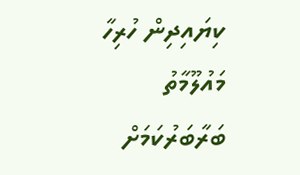ކިޔައިދިން ހުރިހާ މައުލޫމާތު ބަރާބަރުކަމަށް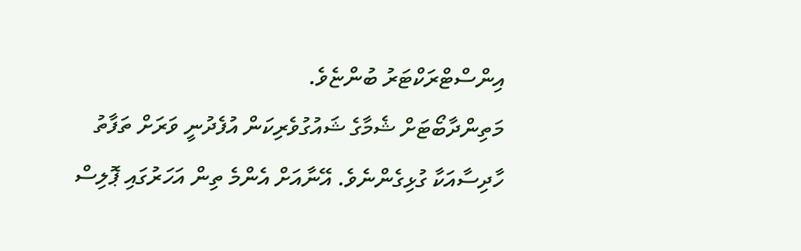އިންސްޓްރަކްޓަރު ބުންޏެވެ.
މަތިންދާބޯޓަށް ޝެމާގެ ޝައުގުވެރިކަން އުފެދުނީ ވަރަށް ތަފާތު ހާދިސާއަކާ ގުޅިގެންނެވެ. އޭނާއަށް އެންމެ ތިން އަހަރުގައި ޕޮލިސް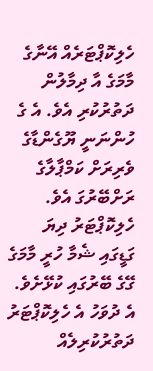ހެލިކޮޕްޓަރެއް އޭނާގެ މާމަގެ އާ ދިމާލުން ދަތުރުކުރި އެވެ. އެ ގެ ހުންނަނީ ޔޫގެންޑާގެ ވެރިރަށް ކަމްޕާލާގެ ރަށްބޭރުގަ އެވެ. ހެލިކޮޕްޓަރު ދިޔަ ގަޑީގައި ޝެމާ ހުރީ މާމަގެ ގޭގެ ބޭރުގައި ކުޅޭށެވެ. އެ ދުވަހު އެ ހެލިކޮޕްޓަރު ދަތުރުކުރިލެއް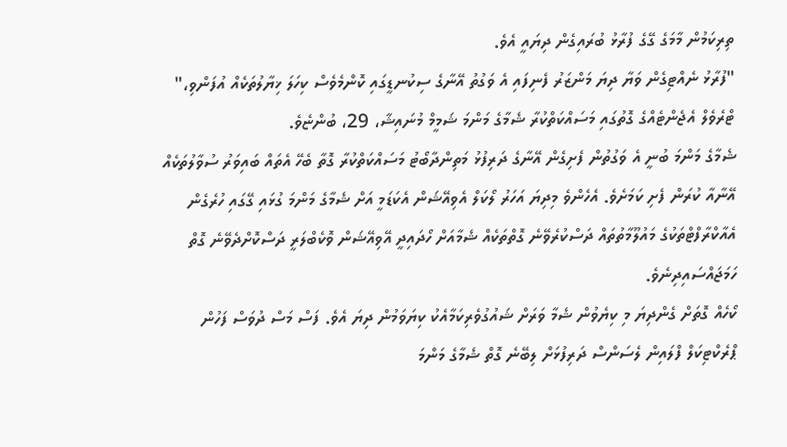ތިރިކަމުން މާމަގެ ގޭގެ ފުރާޅު ބުރައިގެން ދިޔައީ އެވެ.
"ފުރާޅު ނެއްޓިގެން ވަޔާ ދިޔަ މަންޒަރު ފެނިފައި އެ ވަގުތު އޭނާގެ ސިކުނޑީގައި ކޮންމެވެސް ކިހަލަ ޚިޔާލުތަކެއް އުފަންވި،" ޓްރެވެލް އެޖެންޓެއްގެ ގޮތުގައި މަސައްކަތްކުރާ ޝެމާގެ މަންމަ ޝަމީމް މުނައިޝާ، 29، ބުންޏެވެ.
ޝެމާގެ މަންމަ ބުނީ އެ ވަގުތުން ފެށިގެން އޭނާގެ ދަރިފުޅު މަތިންދާބޯޓު މަސައްކަތްކުރާ ގޮތާ ބެހޭ އެތައް ބައިވަރު ސުވާލުތަކެއް އޭނާއާ ކުރަން ފެށި ކަމަށެވެ. އެހެންވެ މިދިޔަ އަހަރު ލޯކަލް އެވިއޭޝަން އެކަޑަމީ އަށް ޝެމާގެ މަންމަ ގުޅައި ގޭގައި ހުރެގެން އެއާކްރާފްޓްތަކުގެ މައުލޫމާތުތައް ދަސްކުރެވޭނެ ގޮތްތަކެއް ޝެމާއަށް ހޯދައިދީ އޭވިއޭޝަން ވޮކެބްލަރީ ދަސްކޮށްދެވޭނެ ގޮތް ހަމަޖައްސައިދިނެވެ.
ކޯހެއް ގޮތަށް ގެންދިޔަ މި ކިޔެވުން ޝެމާ ވަރަށް ޝައުގުވެރިކަމާއެކު ކިޔަވަމުން ދިޔަ އެވެ. ފަސް މަސް ދުވަސް ފަހުން ޕްރެކްޓިކަލް ފްލައިން ލެސަންސް ދަރިފުޅަށް ލިބޭނެ ގޮތް ޝެމާގެ މަންމަ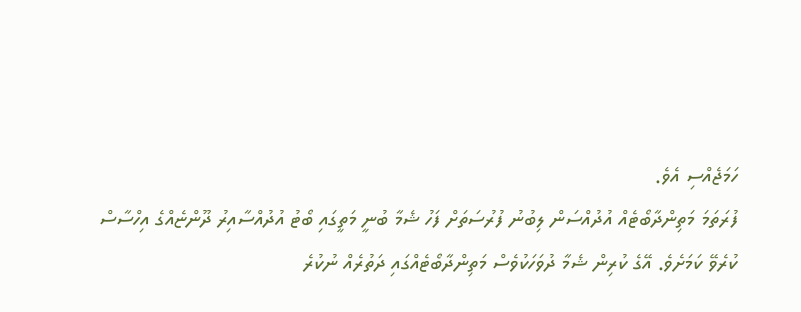ހަމަޖެއްސި އެވެ.
ފުރަތަމަ މަތިންދާބޯޓެއް އުދުއްސަން ލިބުނު ފުރުސަތަށް ފަހު ޝެމާ ބުނީ މަތީގައި ބޯޓު އުދުއްސާއިރު ދޫންޏެއްގެ އިހްސާސް ކުރެވޭ ކަމަށެވެ. އޭގެ ކުރިން ޝެމާ ދުވަހަކުވެސް މަތިންދާބޯޓެއްގައި ދަތުރެއް ނުކުރެ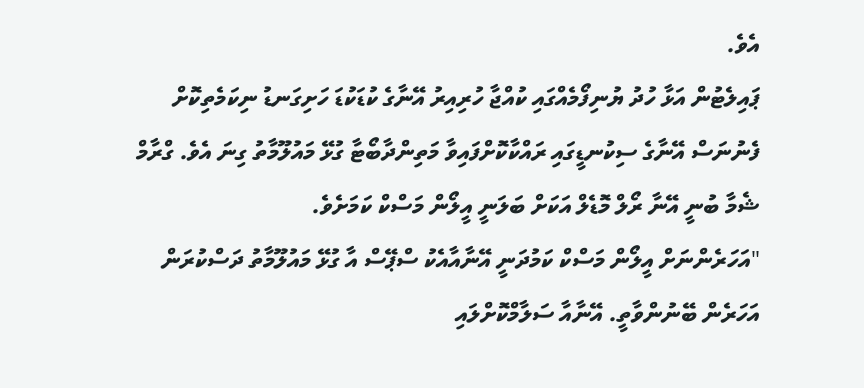އެވެ.
ޕައިލެޓުން އަޅާ ހުދު ޔުނިފޯމެއްގައި ކުއްޖާ ހުރިއިރު އޭނާގެ ކުޑަކުޑަ ހަށިގަނޑު ނިކަމެތިކޮށް ފެނުނަސް އޭނާގެ ސިކުނޑީގައި ރައްކާކޮށްފައިވާ މަތިންދާބޯޓާ ގުޅޭ މައުލޫމާތު ގިނަ އެވެ. ގްރާމް ޝެމާ ބުނީ އޭނާ ރޯލް މޮޑެލް އަކަށް ބަލަނީ އީލޯން މަސްކް ކަމަށެވެ.
"އަހަރެންނަށް އީލޯން މަސްކް ކަމުދަނީ އޭނާއާއެކު ސްޕޭސް އާ ގުޅޭ މައުލޫމާތު ދަސްކުރަން އަހަރެން ބޭނުންވާތީ. އޭނާއާ ސަލާމްކޮށްލައި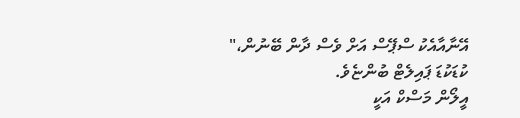އޭނާއާއެކު ސްޕޭސް އަށް ވެސް ދާން ބޭނުން،" ކުޑަކުޑަ ޕައިލެޓް ބުންޏެވެ.
އީލޯން މަސްކް އަކީ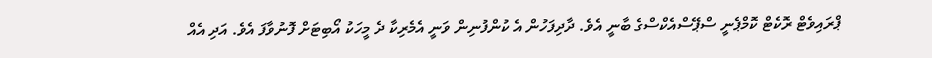ޕްރައިވެޓް ރޮކެޓް ކޮމްޕެނީ ސްޕޭސްއެކްސްގެ ބާނީ އެވެ. ދާދިފަހުން އެ ކުންފުނިން ވަނީ އެމެރިކާ ދެ މީހަކު އޯބިޓަށް ފޮނުވާފަ އެވެ. އަދި އެއް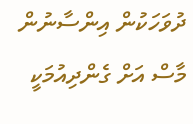ދުވަހަކުން އިންސާނުން މާސް އަށް ގެންދިއުމަކީ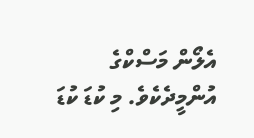އެލޯން މަސްކްގެ އުންމީދެކެވެ. މި ކުޑަ ކުޑަ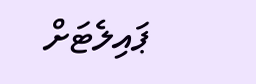ޕައިލެޓަށް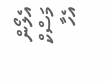އެލޯން މަސްކް އެހާ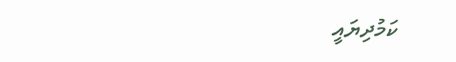ކަމުދިޔައީ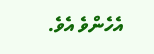އެހެންވެ އެވެ.